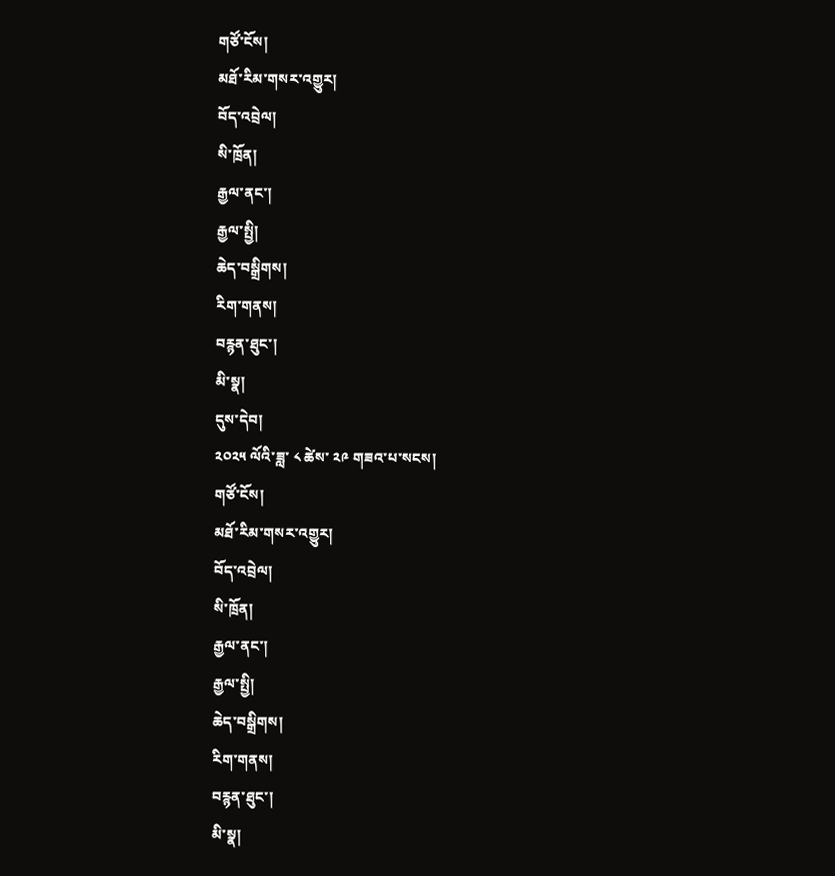གཙོ་ངོས།
མཐོ་རིམ་གསར་འགྱུར།
བོད་འབྲེལ།
སི་ཁྲོན།
རྒྱལ་ནང་།
རྒྱལ་སྤྱི།
ཆེད་བསྒྲིགས།
རིག་གནས།
བརྙན་ཐུང་།
མི་སྣ།
དུས་དེབ།
༢༠༢༥ ལོའི་ཟླ་ ༨ ཚེས་ ༢༩ གཟའ་པ་སངས།
གཙོ་ངོས།
མཐོ་རིམ་གསར་འགྱུར།
བོད་འབྲེལ།
སི་ཁྲོན།
རྒྱལ་ནང་།
རྒྱལ་སྤྱི།
ཆེད་བསྒྲིགས།
རིག་གནས།
བརྙན་ཐུང་།
མི་སྣ།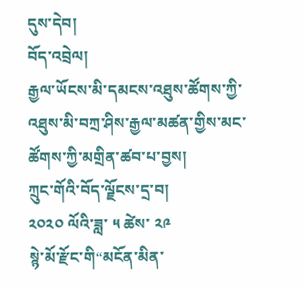དུས་དེབ།
བོད་འབྲེལ།
རྒྱལ་ཡོངས་མི་དམངས་འཐུས་ཚོགས་ཀྱི་འཐུས་མི་བཀྲ་ཤིས་རྒྱལ་མཚན་གྱིས་མང་ཚོགས་ཀྱི་མགྲིན་ཚབ་པ་བྱས།
ཀྲུང་གོའི་བོད་ལྗོངས་དྲ་བ།
༢༠༢༠ ལོའི་ཟླ་ ༥ ཚེས་ ༢༩
སྙེ་མོ་རྫོང་གི“མངོན་མིན་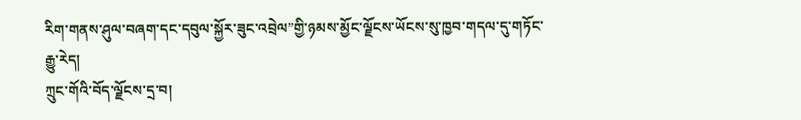རིག་གནས་ཤུལ་བཞག་དང་དབུལ་སྐྱོར་ཟུང་འབྲེལ”གྱི་ཉམས་མྱོང་ལྗོངས་ཡོངས་སུ་ཁྱབ་གདལ་དུ་གཏོང་རྒྱུ་རེད།
ཀྲུང་གོའི་བོད་ལྗོངས་དྲ་བ།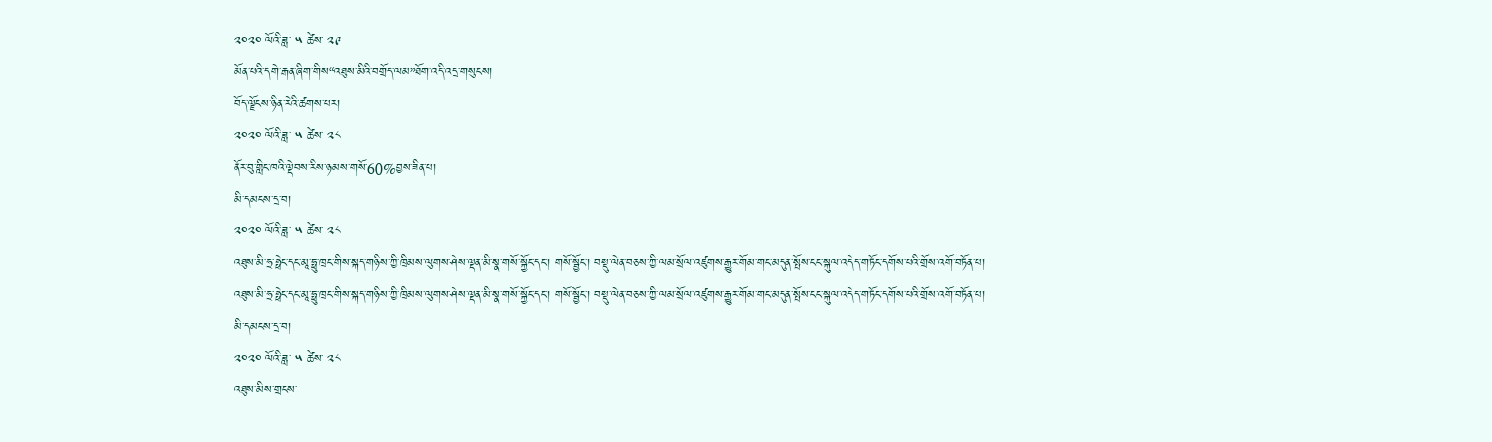༢༠༢༠ ལོའི་ཟླ་ ༥ ཚེས་ ༢༩
མོན་པའི་དགེ་རྒན་ཞིག་གིས“འཐུས་མིའི་བགྲོད་ལམ”ཐོག་འདི་འདྲ་གསུངས།
བོད་ལྗོངས་ཉིན་རེའི་ཚགས་པར།
༢༠༢༠ ལོའི་ཟླ་ ༥ ཚེས་ ༢༨
ནོར་བུ་གླིང་ཁའི་ལྡེབས་རིས་ཉམས་གསོ་60%བྱས་ཟིན་པ།
མི་དམངས་དྲ་བ།
༢༠༢༠ ལོའི་ཟླ་ ༥ ཚེས་ ༢༨
འཐུས་མི་ཧྲ་ཧྥེང་དང་མཱ་ཧྥུ་ཁྲང་གིས་སྐད་གཉིས་ཀྱི་ཁྲིམས་ལུགས་ཤེས་ལྡན་མི་སྣ་གསོ་སྐྱོང་དང་། གསོ་སྦྱོང་། བསྡུ་ལེན་བཅས་ཀྱི་ལམ་སྲོལ་འཛུགས་རྒྱུར་གོམ་གང་མདུན་སྤོས་ངང་སྐུལ་འདེད་གཏོང་དགོས་པའི་གྲོས་འགོ་བཏོན་པ།
འཐུས་མི་ཧྲ་ཧྥེང་དང་མཱ་ཧྥུ་ཁྲང་གིས་སྐད་གཉིས་ཀྱི་ཁྲིམས་ལུགས་ཤེས་ལྡན་མི་སྣ་གསོ་སྐྱོང་དང་། གསོ་སྦྱོང་། བསྡུ་ལེན་བཅས་ཀྱི་ལམ་སྲོལ་འཛུགས་རྒྱུར་གོམ་གང་མདུན་སྤོས་ངང་སྐུལ་འདེད་གཏོང་དགོས་པའི་གྲོས་འགོ་བཏོན་པ།
མི་དམངས་དྲ་བ།
༢༠༢༠ ལོའི་ཟླ་ ༥ ཚེས་ ༢༨
འཐུས་མིས་གྲངས་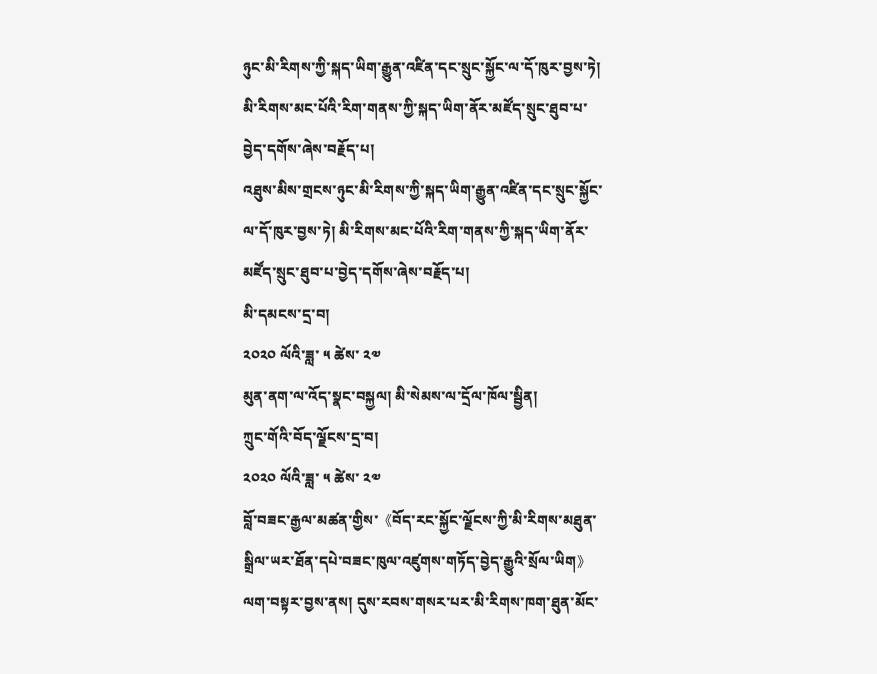ཉུང་མི་རིགས་ཀྱི་སྐད་ཡིག་རྒྱུན་འཛིན་དང་སྲུང་སྐྱོང་ལ་དོ་ཁུར་བྱས་ཏེ། མི་རིགས་མང་པོའི་རིག་གནས་ཀྱི་སྐད་ཡིག་ནོར་མཛོད་སྲུང་ཐུབ་པ་བྱེད་དགོས་ཞེས་བརྗོད་པ།
འཐུས་མིས་གྲངས་ཉུང་མི་རིགས་ཀྱི་སྐད་ཡིག་རྒྱུན་འཛིན་དང་སྲུང་སྐྱོང་ལ་དོ་ཁུར་བྱས་ཏེ། མི་རིགས་མང་པོའི་རིག་གནས་ཀྱི་སྐད་ཡིག་ནོར་མཛོད་སྲུང་ཐུབ་པ་བྱེད་དགོས་ཞེས་བརྗོད་པ།
མི་དམངས་དྲ་བ།
༢༠༢༠ ལོའི་ཟླ་ ༥ ཚེས་ ༢༧
མུན་ནག་ལ་འོད་སྣང་བསྐྱལ། མི་སེམས་ལ་དྲོལ་ཁོལ་སྦྱིན།
ཀྲུང་གོའི་བོད་ལྗོངས་དྲ་བ།
༢༠༢༠ ལོའི་ཟླ་ ༥ ཚེས་ ༢༧
བློ་བཟང་རྒྱལ་མཚན་གྱིས་《བོད་རང་སྐྱོང་ལྗོངས་ཀྱི་མི་རིགས་མཐུན་སྒྲིལ་ཡར་ཐོན་དཔེ་བཟང་ཁུལ་འཛུགས་གཏོད་བྱེད་རྒྱུའི་སྲོལ་ཡིག》ལག་བསྟར་བྱས་ནས། དུས་རབས་གསར་པར་མི་རིགས་ཁག་ཐུན་མོང་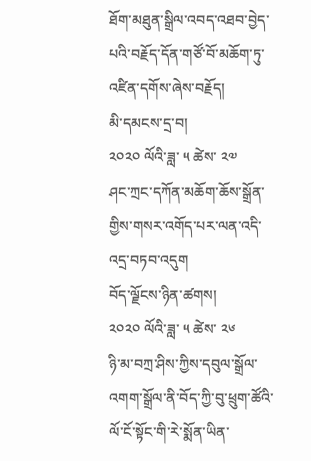ཐོག་མཐུན་སྒྲིལ་འབད་འཐབ་བྱེད་པའི་བརྗོད་དོན་གཙོ་བོ་མཆོག་ཏུ་འཛིན་དགོས་ཞེས་བརྗོད།
མི་དམངས་དྲ་བ།
༢༠༢༠ ལོའི་ཟླ་ ༥ ཚེས་ ༢༧
ཤང་ཀྲང་དཀོན་མཆོག་ཆོས་སྒྲོན་གྱིས་གསར་འགོད་པར་ལན་འདི་འདྲ་བཏབ་འདུག
བོད་ལྗོངས་ཉིན་ཚགས།
༢༠༢༠ ལོའི་ཟླ་ ༥ ཚེས་ ༢༦
ཉི་མ་བཀྲ་ཤིས་ཀྱིས་དབུལ་སྒྲོལ་འགག་སྒྲོལ་ནི་བོད་ཀྱི་བུ་ཕྲུག་ཚོའི་ལོ་ངོ་སྟོང་གི་རེ་སྨོན་ཡིན་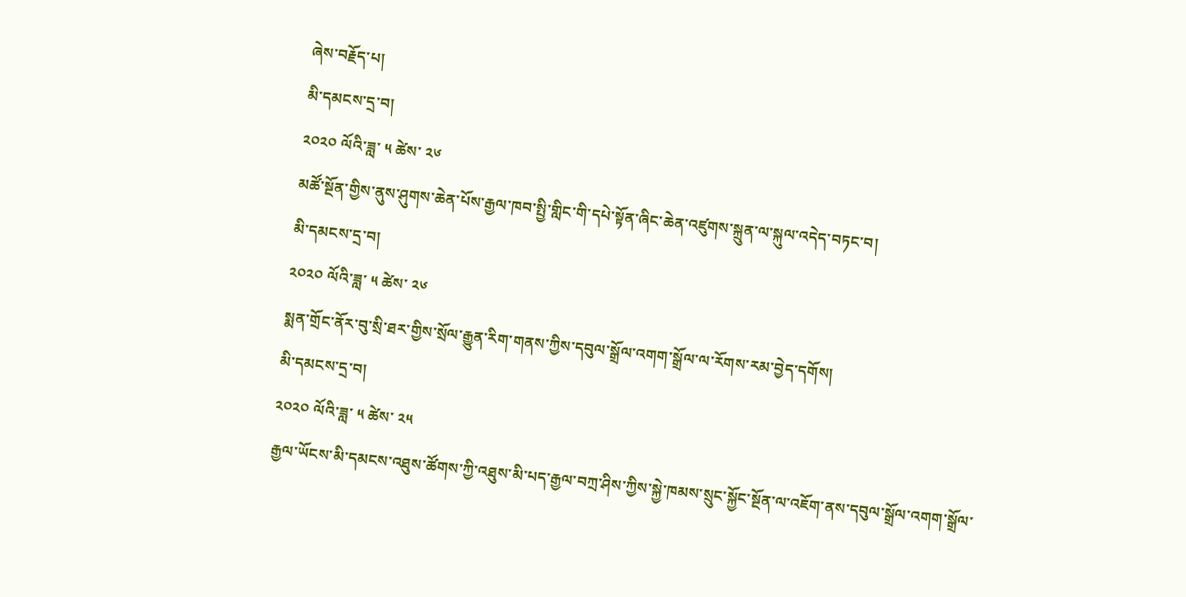ཞེས་བརྗོད་པ།
མི་དམངས་དྲ་བ།
༢༠༢༠ ལོའི་ཟླ་ ༥ ཚེས་ ༢༦
མཚོ་སྔོན་གྱིས་ནུས་ཤུགས་ཆེན་པོས་རྒྱལ་ཁབ་སྤྱི་གླིང་གི་དཔེ་སྟོན་ཞིང་ཆེན་འཛུགས་སྐྲུན་ལ་སྐུལ་འདེད་བཏང་བ།
མི་དམངས་དྲ་བ།
༢༠༢༠ ལོའི་ཟླ་ ༥ ཚེས་ ༢༦
སྨན་གྲོང་ནོར་བུ་སྲི་ཐར་གྱིས་སྲོལ་རྒྱུན་རིག་གནས་ཀྱིས་དབུལ་སྒྲོལ་འགག་སྒྲོལ་ལ་རོགས་རམ་བྱེད་དགོས།
མི་དམངས་དྲ་བ།
༢༠༢༠ ལོའི་ཟླ་ ༥ ཚེས་ ༢༥
རྒྱལ་ཡོངས་མི་དམངས་འཐུས་ཚོགས་ཀྱི་འཐུས་མི་པད་རྒྱལ་བཀྲ་ཤིས་ཀྱིས་སྐྱེ་ཁམས་སྲུང་སྐྱོང་སྔོན་ལ་འཇོག་ནས་དབུལ་སྒྲོལ་འགག་སྒྲོལ་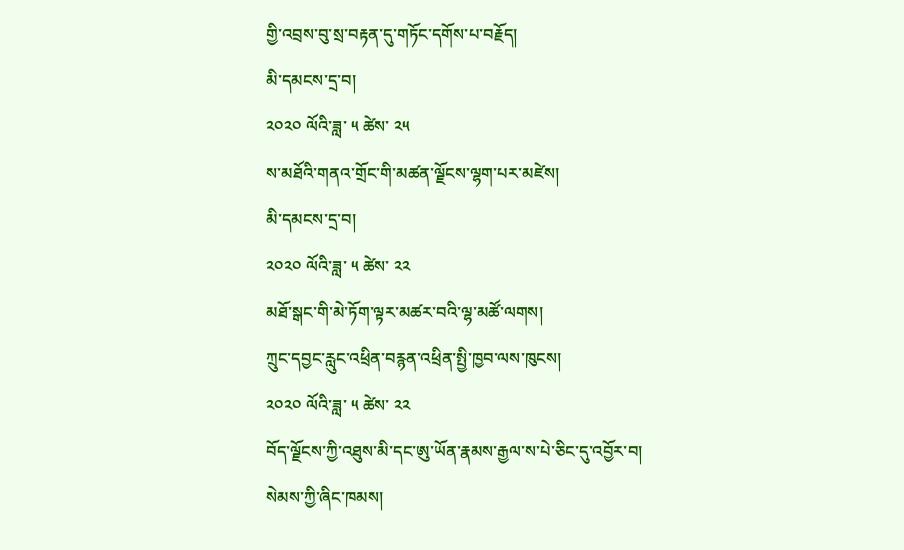གྱི་འབྲས་བུ་སྲ་བརྟན་དུ་གཏོང་དགོས་པ་བརྗོད།
མི་དམངས་དྲ་བ།
༢༠༢༠ ལོའི་ཟླ་ ༥ ཚེས་ ༢༥
ས་མཐོའི་གནའ་གྲོང་གི་མཚན་ལྗོངས་ལྷག་པར་མཛེས།
མི་དམངས་དྲ་བ།
༢༠༢༠ ལོའི་ཟླ་ ༥ ཚེས་ ༢༢
མཐོ་སྒང་གི་མེ་ཏོག་ལྟར་མཚར་བའི་ལྷ་མཚོ་ལགས།
ཀྲུང་དབྱང་རླུང་འཕྲིན་བརྙན་འཕྲིན་སྤྱི་ཁྱབ་ལས་ཁུངས།
༢༠༢༠ ལོའི་ཟླ་ ༥ ཚེས་ ༢༢
བོད་ལྗོངས་ཀྱི་འཐུས་མི་དང་ཨུ་ཡོན་རྣམས་རྒྱལ་ས་པེ་ཅིང་དུ་འབྱོར་བ།
སེམས་ཀྱི་ཞིང་ཁམས།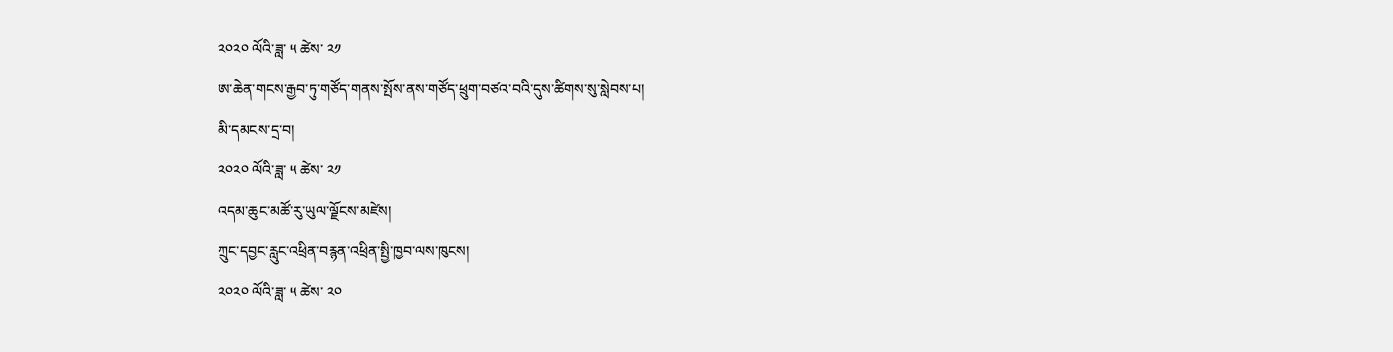༢༠༢༠ ལོའི་ཟླ་ ༥ ཚེས་ ༢༡
ཨ་ཆེན་གངས་རྒྱབ་ཏུ་གཙོད་གནས་སྤོས་ནས་གཙོད་ཕྲུག་བཙའ་བའི་དུས་ཚིགས་སུ་སླེབས་པ།
མི་དམངས་དྲ་བ།
༢༠༢༠ ལོའི་ཟླ་ ༥ ཚེས་ ༢༡
འདམ་ཆུང་མཚོ་རུ་ཡུལ་ལྗོངས་མཛེས།
ཀྲུང་དབྱང་རླུང་འཕྲིན་བརྙན་འཕྲིན་སྤྱི་ཁྱབ་ལས་ཁུངས།
༢༠༢༠ ལོའི་ཟླ་ ༥ ཚེས་ ༢༠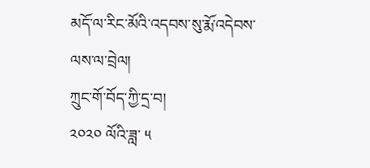མདོ་ལ་རིང་མོའི་འདབས་སུ་རྨོ་འདེབས་ལས་ལ་བྲེལ།
ཀྲུང་གོ་བོད་ཀྱི་དྲ་བ།
༢༠༢༠ ལོའི་ཟླ་ ༥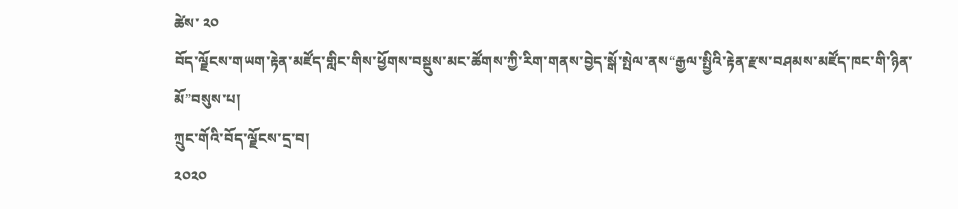ཚེས་ ༢༠
བོད་ལྗོངས་གཡག་རྟེན་མཛོད་གླིང་གིས་ཕྱོགས་བསྡུས་མང་ཚོགས་ཀྱི་རིག་གནས་བྱེད་སྒོ་སྤེལ་ནས“རྒྱལ་སྤྱིའི་རྟེན་རྫས་བཤམས་མཛོད་ཁང་གི་ཉིན་མོ”བསུས་པ།
ཀྲུང་གོའི་བོད་ལྗོངས་དྲ་བ།
༢༠༢༠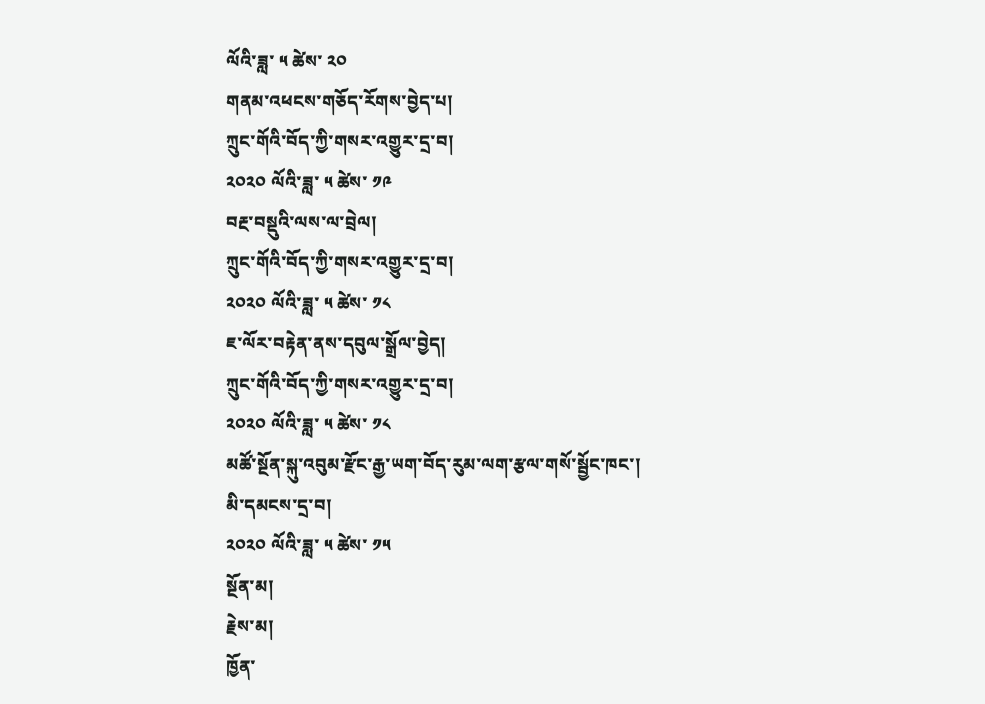ལོའི་ཟླ་ ༥ ཚེས་ ༢༠
གནམ་འཕངས་གཅོད་རོགས་བྱེད་པ།
ཀྲུང་གོའི་བོད་ཀྱི་གསར་འགྱུར་དྲ་བ།
༢༠༢༠ ལོའི་ཟླ་ ༥ ཚེས་ ༡༩
བརྔ་བསྡུའི་ལས་ལ་བྲེལ།
ཀྲུང་གོའི་བོད་ཀྱི་གསར་འགྱུར་དྲ་བ།
༢༠༢༠ ལོའི་ཟླ་ ༥ ཚེས་ ༡༨
ཇ་ལོར་བརྟེན་ནས་དབུལ་སྒྲོལ་བྱེད།
ཀྲུང་གོའི་བོད་ཀྱི་གསར་འགྱུར་དྲ་བ།
༢༠༢༠ ལོའི་ཟླ་ ༥ ཚེས་ ༡༨
མཚོ་སྔོན་སྐུ་འབུམ་རྫོང་རྒྱ་ཡག་བོད་རུམ་ལག་རྩལ་གསོ་སྦྱོང་ཁང་།
མི་དམངས་དྲ་བ།
༢༠༢༠ ལོའི་ཟླ་ ༥ ཚེས་ ༡༥
སྔོན་མ།
རྗེས་མ།
ཁྱོན་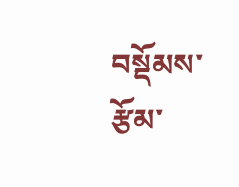བསྡོམས་རྩོམ་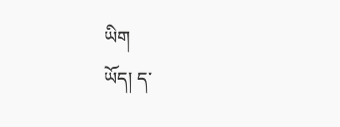ཡིག
ཡོད། ད་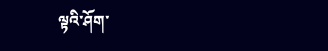ལྟའི་ཤོག་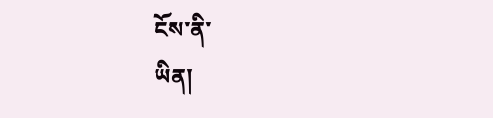ངོས་ནི་
ཡིན།